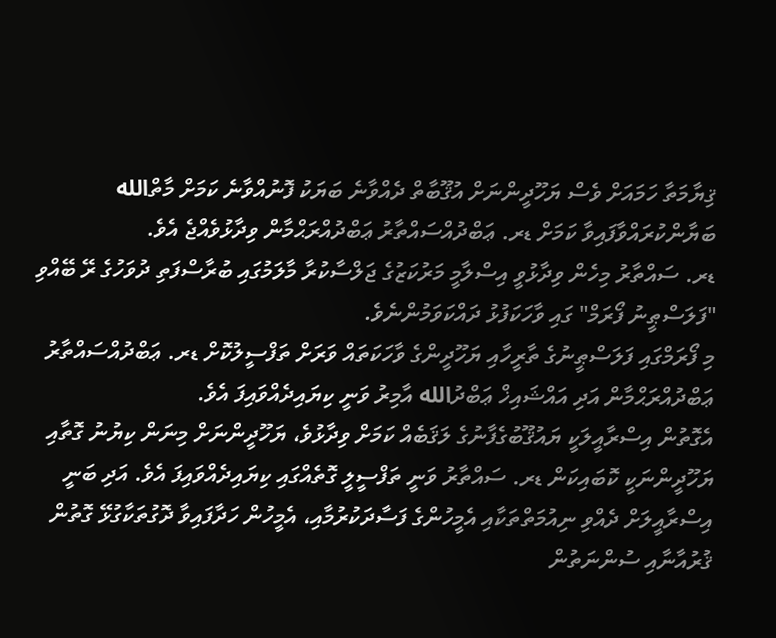ޤިޔާމަތާ ހަމައަށް ވެސް ޔަހޫދީންނަށް އުޤޫބާތް ދެއްވާނެ ބަޔަކު ފޮނުއްވާނެ ކަމަށް މާތްالله ބަޔާންކުރައްވާފައިވާ ކަމަށް ޑރ. ޢަބްދުއްސައްތާރު ޢަބްދުއްރަޙްމާން ވިދާޅުވެއްޖެ އެވެ.
ޑރ. ސައްތާރު މިހެން ވިދާޅުވީ އިސްލާމީ މަރުކަޒުގެ ޖަލްސާކުރާ މާލަމުގައި ބުރާސްފަތި ދުވަހުގެ ރޭ ބޭއްވި "ފަލަސްޠީނު ފޯރަމް" ގައި ވާހަކަފުޅު ދައްކަވަމުންނެވެ.
މި ފޯރަމްގައި ފަލަސްޠީނުގެ ތާރީހާއި ޔަހޫދީންގެ ވާހަކަތައް ވަރަށް ތަފްސީލުކޮށް ޑރ. ޢަބްދުއްސައްތާރު ޢަބްދުއްރަޙްމާން އަދި އައްޝައިޚް ޢަބްދުالله އާމިރު ވަނީ ކިޔައިދެއްވައިފަ އެވެ.
އެގޮތުން އިސްރާއީލަކީ ޔައުޤޫބުގެފާނުގެ ލަޤަބެއް ކަމަށް ވިދާޅުވެ، ޔަހޫދީންނަށް މިނަން ކިޔުނު ގޮތާއި ޔަހޫދީންނަކީ ކޮބައިކަން ޑރ. ސައްތާރު ވަނީ ތަފްސީލީ ގޮތެއްގައި ކިޔައިދެއްވައިފަ އެވެ. އަދި ބަނީ އިސްރާއީލަށް ދެއްވި ނިއުމަތްތަކާއި އެމީހުންގެ ފަސާދަކުރުމާއި، އެމީހުން ހަދާފައިވާ ދޮގުތަކާގުޅޭ ގޮތުން ޤުރުއާނާއި ސުންނަތުން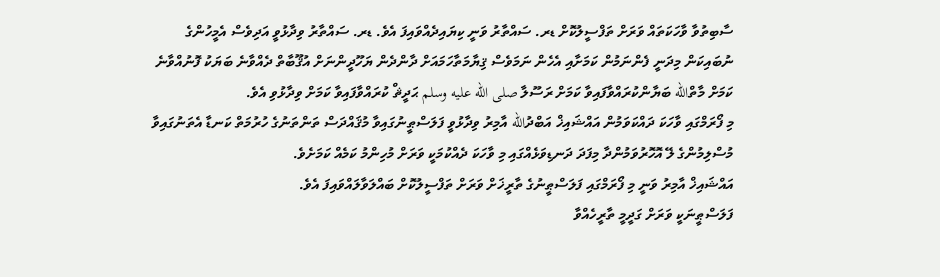ސާބިތުވާ ވާހަކަތައް ވަރަށް ތަފްސީލުކޮށް ޑރ. ސައްތާރު ވަނީ ކިޔައިދެއްވައިފަ އެވެ. ޑރ. ސައްތާރު ވިދާޅުވީ އަދިވެސް އެމީހުންގެ ނުބައިކަން މިދަނީ ފެންނަމުން ކަމަށާއި އެހެން ނަމަވެސް ޤިޔާމަތާހަމައަށް ދާންދެން ޔަހޫދީންނަށް އުޤޫބާތް ދެއްވާނެ ބަޔަކު ފޮނުއްވާނެ ކަމަށް މާތްالله ބަޔާންކުރައްވާފައިވާ ކަމަށް ރަސޫލާ صلى الله عليه وسلم ޙަދީޘް ކުރައްވާފައިވާ ކަމަށް ވިދާޅުވި އެވެ.
މި ފޯރަމްގައި ވާހަކަ ދައްކަވަމުން އައްޝައިޚް އަބްދުالله އާމިރު ވިދާޅުވީ ފަލަސްޠީނުގައިވާ މުޤައްދަސް ތަންތަނުގެ ހުރުމަތް ކަނޑާ އެތަނުގައިވާ މުސްލިމުންގެ ލޭ އޮހޮރުވަމުންދާ މިފަދަ ދަނޑިވަޅެއްގައި މި ވާހަކަ ދެއްކުމަކީ ވަރަށް މުހިންމު ކަމެއް ކަމަށެވެ.
އައްޝައިޚް އާމިރު ވަނީ މި ފޯރަމްގައި ފަލަސްޠީނުގެ ތާރީޚަށް ވަރަށް ތަފްސީލުކޮށް ބައްލަވާލައްވައިފަ އެވެ.
ފަލަސްޠީނަކީ ވަރަށް ގަދީމީ ތާރީހެއްވާ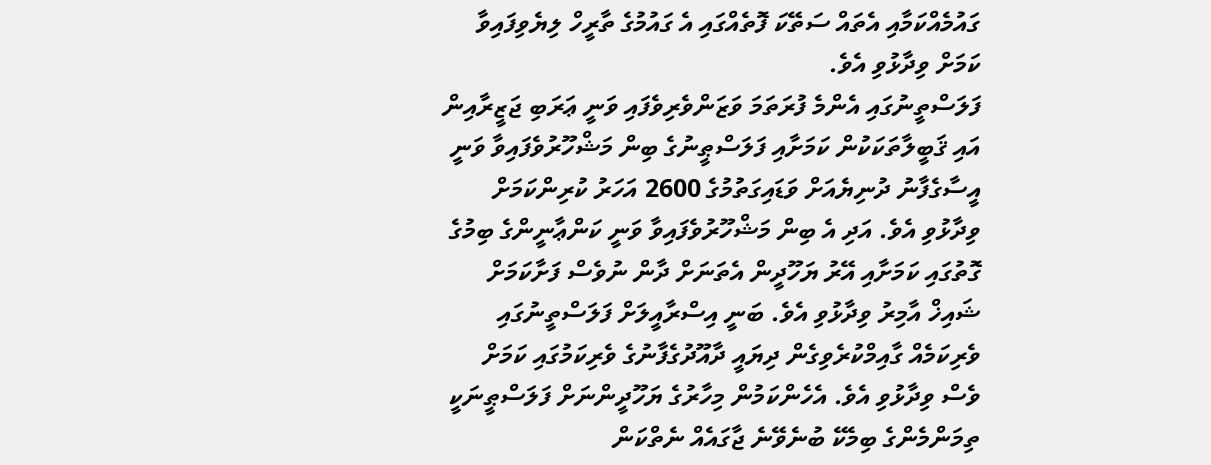ގައުމެއްކަމާއި އެތައް ސަތޭކަ ފޮތެއްގައި އެ ގައުމުގެ ތާރީހް ލިޔެވިފައިވާ ކަމަށް ވިދާޅުވި އެވެ.
ފަލަސްތީނުގައި އެންމެ ފުރަތަމަ ވަޒަންވެރިވެފައި ވަނީ ޢަރަބި ޖަޒީރާއިން އައި ޤަބީލާތަކަކުން ކަމަށާއި ފަލަސްޠީނުގެ ބިން މަޝްހޫރުވެފައިވާ ވަނީ އީސާގެފާނު ދުނިޔެއަށް ވަޑައިގަތުމުގެ 2600 އަހަރު ކުރިންކަމަށް ވިދާޅުވި އެވެ. އަދި އެ ބިން މަޝްހޫރުވެފައިވާ ވަނީ ކަންޢާނީންގެ ބިމުގެ ގޮތުގައި ކަމަށާއި އޭރު ޔަހޫދީން އެތަނަށް ދާން ނުވެސް ފަށާކަމަށް ޝައިޚް އާމިރު ވިދާޅުވި އެވެ. ބަނީ އިސްރާއީލަށް ފަލަސްތީނުގައި ވެރިކަމެއް ގާއިމްކުރެވިގެން ދިޔައީ ދާއޫދުގެފާނުގެ ވެރިކަމުގައި ކަމަށް ވެސް ވިދާޅުވި އެވެ. އެހެންކަމުން މިހާރުގެ ޔަހޫދީންނަށް ފަލަސްޠީނަކީ ތިމަންމެންގެ ބިމެކޭ ބުނެވޭނެ ޖާގައެއް ނެތްކަން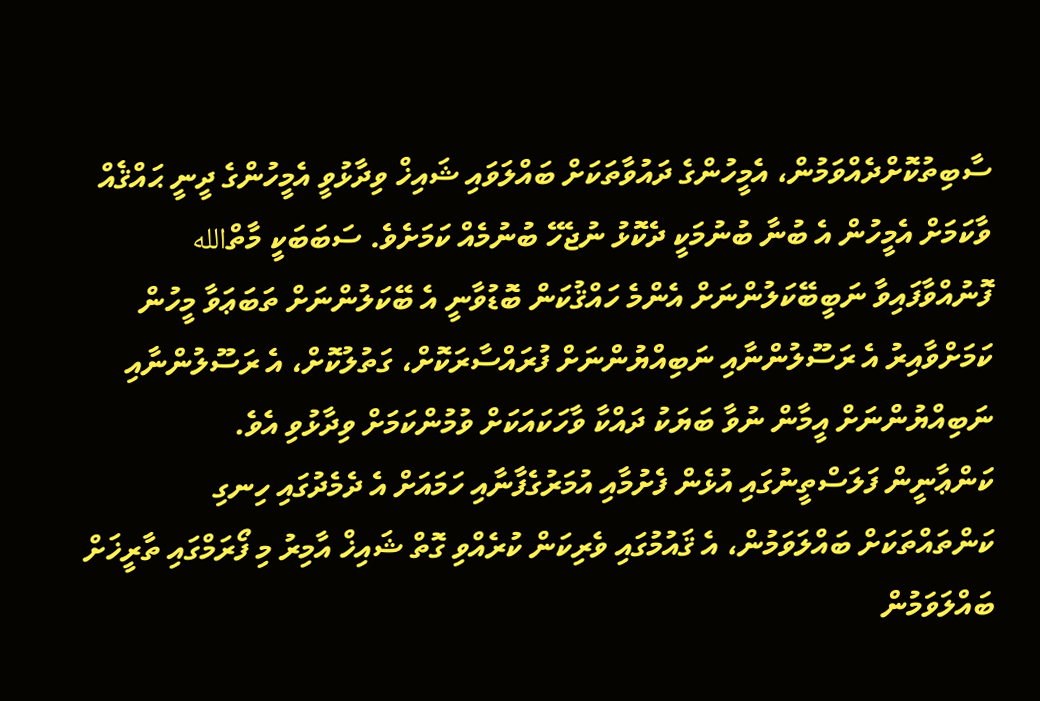ސާބިތުކޮށްދެއްވަމުން، އެމީހުންގެ ދައުވާތަކަށް ބައްލަވައި ޝައިޚް ވިދާޅުވީ އެމީހުންގެ ދީނީ ޙައްޤެއް ވާކަމަށް އެމީހުން އެ ބުނާ ބުނުމަކީ ދެކޮޅު ނުޖެހޭ ބުނުމެއް ކަމަށެވެ. ސަބަބަކީ މާތްالله ފޮނުއްވާފައިވާ ނަބީބޭކަލުންނަށް އެންމެ ހައްޤުކަން ބޮޑުވާނީ އެ ބޭކަލުންނަށް ތަބަޢަވާ މީހުން ކަމަށްވާއިރު އެ ރަސޫލުންނާއި ނަބިއްޔުންނަށް ފުރައްސާރަކޮށް، ގަތުލުކޮށް، އެ ރަސޫލުންނާއި ނަބިއްޔުންނަށް އީމާން ނުވާ ބަޔަކު ދައްކާ ވާހަކައަކަށް ވުމުންކަމަށް ވިދާޅުވި އެވެ.
ކަންޢާނީން ފަލަސްތީނުގައި އުޅެން ފެށުމާއި އުމަރުގެފާނާއި ހަމައަށް އެ ދެމެދުގައި ހިނގި ކަންތައްތަކަށް ބައްލަވަމުން، އެ ޤައުމުގައި ވެރިކަން ކުރެއްވި ގޮތް ޝައިޚް އާމިރު މި ފޯރަމްގައި ތާރީޚަށް ބައްލަވަމުން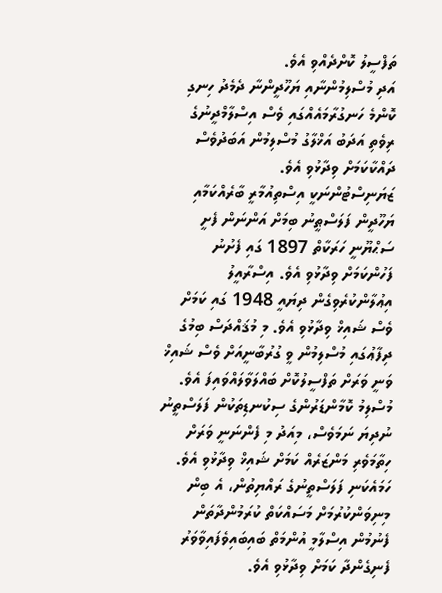ތަފްސީލު ކޮށްދެއްވި އެވެ.
އަދި މުސްލިމުންނާއި ޔަހޫދީންނާ ދެމެދު ހިނގި ކޮންމެ ހަނގުރާމައެއްގައި ވެސް އިސްލާމްދީނުގެ ރިވެތި އަދަބު އަޚްލާގު މުސްލިމުން އަބަދުވެސް ދައްކާކަމަށް ވިދާޅުވި އެވެ.
ޒަޔަނިސްޓުންނަކީ އިސްތިއުމާރީ ބާރެއްކަމާއި ޔަހޫދީން ފަލަސްޠީނު ބިމަށް އަންނަން ފެށީ ސަޙްޔޫނީ ހަރަކާތް 1897 ގައި ފެށުނު ފަހުންކަމަށް ވިދާޅުވި އެވެ. އިސްރާއީލު އިޢުލާންކުރެވިގެން ދިޔައީ 1948 ގައި ކަމަށް ވެސް ޝައިޚް ވިދާޅުވި އެވެ. މި މުޤައްދަސް ބިމުގެ ދިފާޢުގައި މުސްލިމުން ވީ ގުރުބާނީއަށް ވެސް ޝައިޚް ވަނީ ވަރަށް ތަފްސީލުކޮށް ބައްލަވާލައްވައިފަ އެވެ.
މުސްލިމު ކޮމާންޑަރުންގެ ސިކުނޑިތަކުން ފަލަސްތީނު ނުދިޔަ ނަމަވެސް، މިއަދު މި ފެންނަނީ ވަރަށް ހިތާމަވެރި މަންޒަރެއް ކަމަށް ޝައިޚް ވިދާޅުވި އެވެ. ހަމައެކަނި ފަލަސްތީނުގެ ރައްޔިތުން، އެ ބިން މިނިވަންކުރުމަށް މަސައްކަތް ކުރަމުންދާތަން ފެނުމުން އިސްލާމީ އުންމަތް ބައިބައިވެފައިވާވަރު ފެނިގެންދާ ކަމަށް ވިދާޅުވި އެވެ.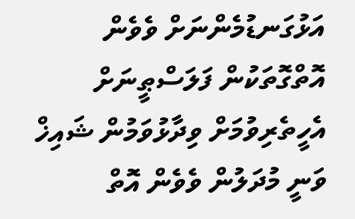އަޅުގަނޑުމެންނަށް ވެވެން އޮތްގޮތަކުން ފަލަސްޠީނަށް އެހީތެރިވުމަށް ވިދާޅުވަމުން ޝައިޚް ވަނީ މުދަލުން ވެވެން އޮތް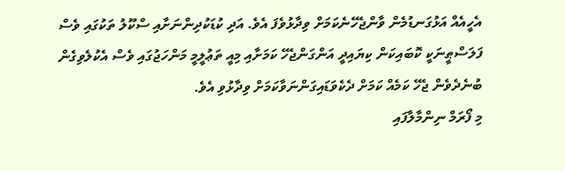އެހީއެއް އަޅުގަނޑުމެން ވާންޖެހޭނެކަމަށް ވިދާޅުވެފަ އެވެ. އަދި ކުޑަކުދިންނަށާއި ސްކޫލު ތަކުގައި ވެސް ފަލަސްޠީނަކީ ކޮބައިކަން ކިޔައިދީ އަންގަންޖެހޭ ކަމަށާއި މިއީ ތަޢުލީމީ މަންހަޖުގައި ވެސް އެކުލެވިގެން ބުނެދެވެން ޖެހޭ ކަމެއް ކަމަށް ދެކެވަޑައިގަންނަވާކަމަށް ވިދާޅުވި އެވެ.
މި ފޯރަމް ނިންމާލާފައި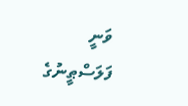ވަނީ ފަލަސްޠީނުގެ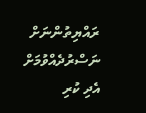ރައްޔިތުންނަށް ނަސްރުދެއްވުމަށް އެދި ކުރި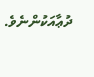ދުޢާއަކުންނެވެ.